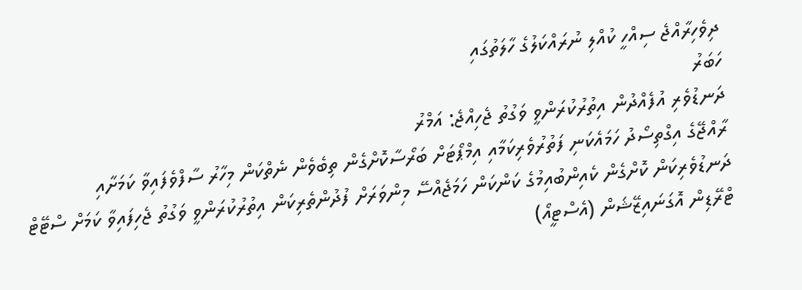ދިވެހިރާއްޖެ ސިއްހީ ކުއްލި ނުރައްކަލުގެ ހާލަތުގައި
ހަބަރު
ދަނޑުވެރި އުފެއްދުން އިތުރުކުރަންވީ ވަގުތު ޖެހިއްޖެ: އަމްރު
ރާއްޖޭގެ އިގްތިސޯދު ހަމައެކަނި ފަތުރުވެރިކަމާއި އިމްޕޯޓަށް ބަރޯސާކޮށްގެން ތިބެވެން ނެތްކަން މިހާރު ސާފްވެފައިވާ ކަމަށާއި ދަނޑުވެރިކަން ކޮށްގެން ކެއިންބުއިމުގެ ކަންކަން ހަމަޖެއްސޭ މިންވަރަށް ފުދުންތެރިކަން އިތުރުކުރަންވީ ވަގުތު ޖެހިފައިވާ ކަމަށް ސްޓޭޓް ޓްރޭޑިން އޮގަނައިޒޭޝަން (އެސްޓީއޯ)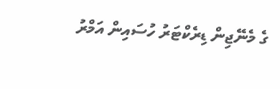ގެ މެނޭޖިން ޑިރެކްޓަރު ހުސައިން އަމްރު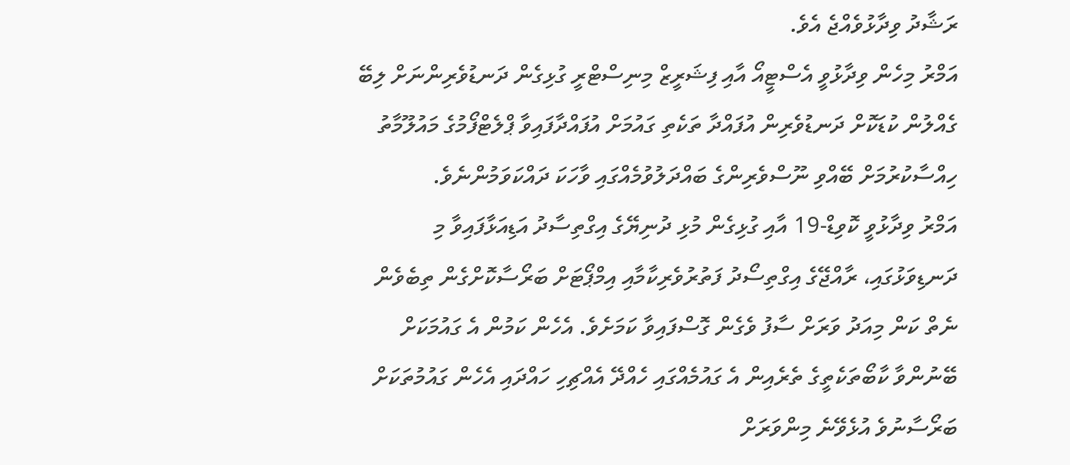ރަޝާދު ވިދާޅުވެއްޖެ އެވެ.
އަމްރު މިހެން ވިދާޅުވީ އެސްޓީއޯ އާއި ފިޝަރީޒް މިނިސްޓްރީ ގުޅިގެން ދަނޑުވެރިންނަށް ލިބޭ ގެއްލުން ކުޑަކޮށް ދަނޑުވެރިން އުފައްދާ ތަކެތި ގައުމަށް އުފައްދާފައިވާ ޕްލެޓްފޯމުގެ މައުލޫމާތު ހިއްސާކުރުމަށް ބޭއްވި ނޫސްވެރިންގެ ބައްދަލުވުމެއްގައި ވާހަކަ ދައްކަވަމުންނެވެ.
އަމްރު ވިދާޅުވީ ކޮވިޑް-19 އާއި ގުޅިގެން މުޅި ދުނިޔޭގެ އިގްތިސާދު އަޑިއަޅާފައިވާ މި ދަނޑިވަޅުގައި، ރާއްޖޭގެ އިގްތިސޯދު ފަތުރުވެރިކާމާއި އިމްޕޯޓަށް ބަރޯސާކޮށްގެން ތިބެވެން ނެތް ކަން މިއަދު ވަރަށް ސާފު ވެގެން ގޮސްފައިވާ ކަމަށެވެ. އެހެން ކަމުން އެ ގައުމަކަށް ބޭނުންވާ ކާބޯތަކެތީގެ ތެރެއިން އެ ގައުމެއްގައި ހެއްދޭ އެއްޗިހި ހައްދައި އެހެން ގައުމުތަކަށް ބަރޯސާނުވެ އުޅެވޭނެ މިންވަރަށް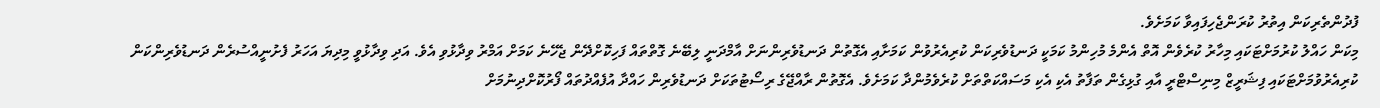ފުދުންތެރިކަން އިތުރު ކުރަންޖެހިފައިވާ ކަމަށެވެ.
މިކަން ހައްލު ކުރުމަށްޓަކައި މިހާރު ކުރެވެން އޮތް އެންމެ މުހިންމު ކަމަކީ ދަނޑުވެރިކަން ކުރިއެރުވުން ކަމަށާއި އެގޮތުން ދަނޑުވެރިންނަށް އާމްދަނީ ލިބޭނެ ގޮތްތައް ފަހިކޮށްދޭން ޖެހޭނެ ކަމަށް އަމްރު ވިދާޅުވި އެވެ. އަދި ވިދާޅުވީ މިދިޔަ އަހަރު ފެށުނީއްސުރެން ދަނޑުވެރިންކަން ކުރިއެރުވުމަށްޓަކައި ފިޝަރީޒް މިނިސްޓްރީ އާއި ގުޅިގެން ތަފާތު އެކި އެކި މަސައްކަތްތަށް ކުރެވެމުންދާ ކަމަށެވެ. އެގޮތުން ރާއްޖޭގެ ރިސޯޓުތަކަށް ދަނޑުވެރިން ހައްދާ އުފެއްދުތައް ފޯރުކޮށްދިނުމަށް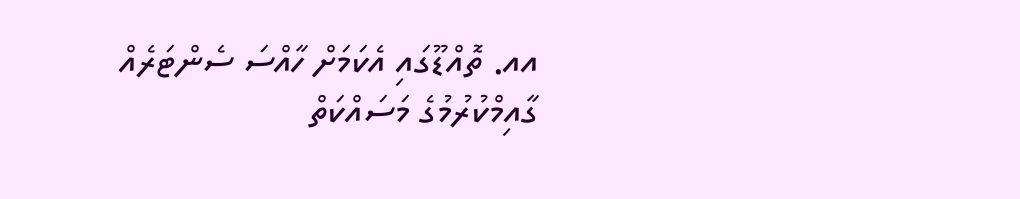އއ. ތޮއްޑޫގައި އެކަމަށް ހާއްސަ ސެންޓަރެއް ގާއިމްކުރުމުގެ މަސައްކަތް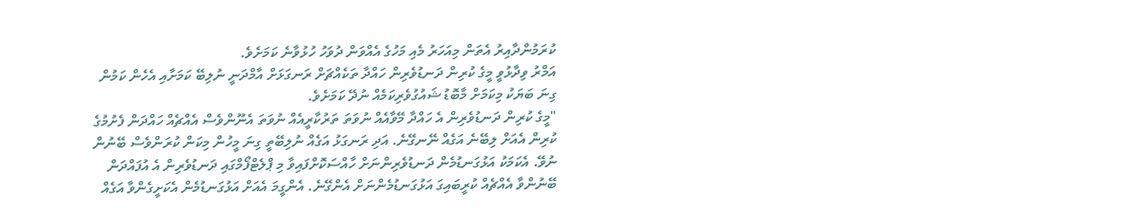ކުރަމުންދާއިރު އެތަން މިއަހަރު މެއި މަހުގެ އެއްވަން ދުވަހު ހުޅުވާނެ ކަމަށެވެ.
އަމްރު ވިދާޅުވީ މީގެ ކުރިން ދަނޑުވެރިން ހައްދާ ތަކެއްޗަށް ރަނގަޅަށް އާމްދަނީ ނުލިބޭ ކަމަށާއި އެހެން ކަމުން ގިނަ ބަޔަކު މިކަމަށް މާބޮޑު ޝައުގުވެރިކަމެއް ނުދޭ ކަމަށެވެ.
"މީގެ ކުރިން ދަނޑުވެރިން އެ ހައްދާ މޭވާއެއް ނުވަތަ ތަރުކާރީއެއް ނުވަތަ އެނޫންވެސް އެއްޗެއް ހައްދަން ފެށުމުގެ ކުރިން އެއަށް ލިބޭނެ އަގެއް ނޭނގޭނެ. އަދި ރަނގަޅު އަގެއް ނުލިބޭތީ ގިނަ މީހުން މިކަން ކުރަންވެސް ބޭނުން ނުވޭ. އެކަމަކު އަޅުގަނޑުމެން ދަނޑުވެރިންނަށް ހާއްސަކޮށްފައިވާ މި ޕްލެޓްފޯމްގައި ދަނޑުވެރިން އެ އުފައްދަން ބޭނުންވާ އެއްޗެއް ކުރީބައިގަ އަޅުގަނޑުމެންނަށް އެންގޭނެ. އެންގީމަ އެއަށް އަޅުގަނޑުމެން އެކަށީގެންވާ އަގެއް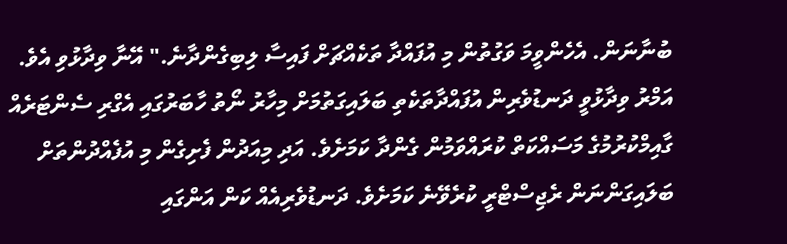ބުނާނަން. އެހެންވީމަ ވަގުތުން މި އުފައްދާ ތަކެއްޗަށް ފައިސާ ލިބިގެންދާނެ." އޭނާ ވިދާޅުވި އެވެ.
އަމްރު ވިދާޅުވީ ދަނޑުވެރިން އުފައްދާތަކެތި ބަލައިގަތުމަށް މިހާރު ނޯތު ހާބަރުގައި އެގްރި ސެންޓަރެއް ގާއިމްކުރުމުގެ މަސައްކަތް ކުރައްވަމުން ގެންދާ ކަމަށެވެ. އަދި މިއަދުން ފެށިގެން މި އުފެއްދުންތަށް ބަލައިގަންނަން ރެޖިސްޓްރީ ކުރެވޭނެ ކަމަށެވެ. ދަނޑުވެރިއެއް ކަން އަންގައި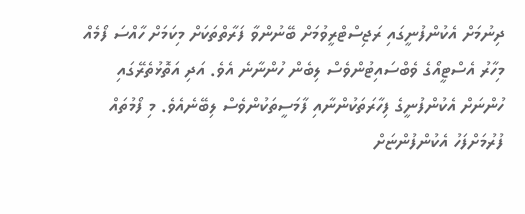ދިނުމަށް އެކުންފުނީގައި ރަޖިސްޓްރީވުމަށް ބޭނުންވާ ފަރާތްތަކަށް މިކަމަށް ހާއްސަ ފޯމެއް މިހާރު އެސްޓީއޯގެ ވެބްސައިޓުންވެސް ލިބެން ހުންނާނެ އެވެ. އަދި އަތޮޅުތެރޭގައި ހުންނަށް އެކުންފުނީގެ ފިހާރަތަކުންނާއި ފާމަސީތަކުންވެސް ލިބޭނެއެވެ. މި ފޯމުތައް ފުރުމަށްފަހު އެކުންފުންޏަށް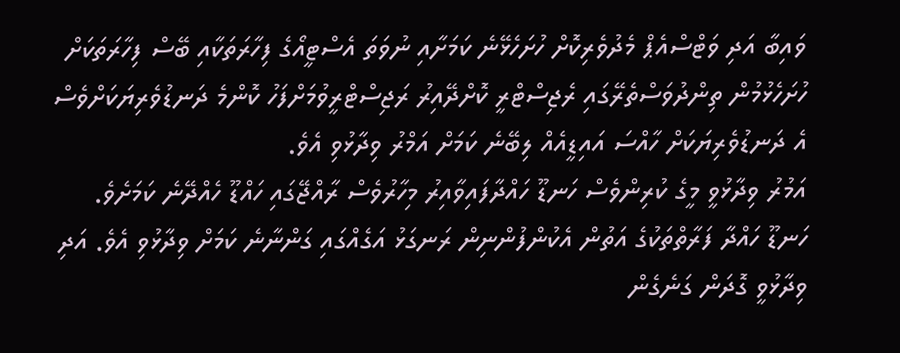ވައިބާ އަދި ވަޓްސްއެޕް މެދުވެރިކޮށް ހުށަހެޅޭނެ ކަމަށާއި ނުވަތަ އެސްޓީއޯގެ ފިހާރަތަކާއި ބޭސް ފިހާރަތަކަށް ހުށަހެޅުމުން ތިންދުވަސްތެރޭގައި ރެޖިސްޓްރީ ކޮށްދޭއިރު ރަޖިސްޓްރީވުމަށްފަހު ކޮންމެ ދަނޑުވެރިޔަކަށްވެސް އެ ދަނޑުވެރިޔަކަށް ހާއްސަ އައިޑީއެއް ލިބޭނެ ކަމަށް އަމްރު ވިދާޅުވި އެވެ.
އަމުރު ވިދާޅުވީ މީގެ ކުރިންވެސް ހަނޑޫ ހައްދާފައިވާއިރު މިހާރުވެސް ރާއްޖޭގައި ހައްޑޫ ހެއްދޭނެ ކަމަށެވެ. ހަނޑޫ ހައްދާ ފަރާތްތަކުގެ އަތުން އެކުންފުންނިން ރަނގަޅު އަގެއްގައި ގަންނާނެ ކަމަށް ވިދާޅުވި އެވެ. އަދި ވިދާޅުވީ ގޮދަން ގަނެގެން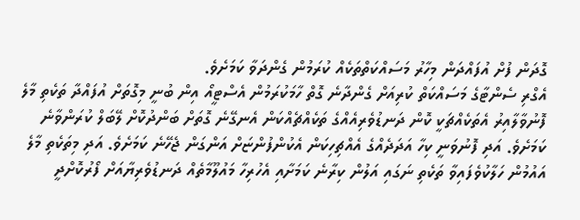ގޮދަން ފުށް އުފައްދަން މިހާރު މަސައްކަތްތަކެއް ކުރަމުން ގެންދަވާ ކަމަށެވެ.
އެގްރި ސެންޓާގެ މަސައްކަތް ކުރިއަށް ގެންދާނެ ގޮތް ހާމަކުރަމުން އެސްޓީއޯ އިން ބުނީ މިގޮތަށް އުފައްދާ ތަކެތި މާލެ ފޮނުވާލާއިރު އެތަކެއްޗަކީ ކޮން ދަނޑުވެރިއެއްގެ ތަކެއްޗެއްކަން އެނގޭނެ ގޮތަށް ބަންދުކޮށް ލޭބަލް ކުރަންވާނެ ކަމަށެވެ. އަދި ފޮނުވަނީ ކިހާ އަދަދެއްގެ އެއްޗިހިކަން އެކުންފުންޏަށް އަންގަން ޖެހޭނެ ކަމަށެވެ. އަދި މިތަކެތި މާލެ އައުމުން ހަލާކުވެފައިވާ ތަކެތި ނަގައި އަލުން ކިރާނެ ކަމަށާއި އެހުރިހާ މައުލޫމާތެއް ދަނޑުވެރިޔާއަށް ފޯރުކޮށްދީ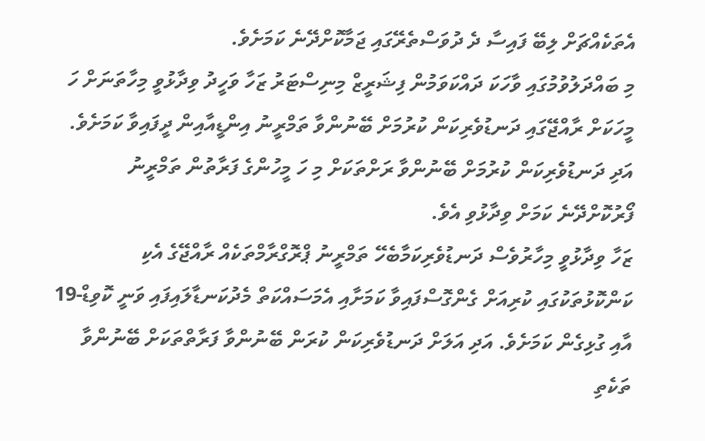އެތަކެއްޗަށް ލިބޭ ފައިސާ ދެ ދުވަސްތެރޭގައި ޖަމާކޮށްދޭނެ ކަމަށެވެ.
މި ބައްދަލުވުމުގައި ވާހަކަ ދައްކަވަމުން ފިޝަރީޒް މިނިސްޓަރު ޒަހާ ވަހީދު ވިދާޅުވީ މިހާތަނަށް ހަ މީހަކަށް ރާއްޖޭގައި ދަނޑުވެރިކަން ކުރުމަށް ބޭނުންވާ ތަމްރީނު އިންޑީއާއިން ދީފައިވާ ކަމަށެވެ. އަދި ދަނޑުވެރިކަން ކުރުމަށް ބޭނުންވާ ރަށްތަކަށް މި ހަ މީހުންގެ ފަރާތުން ތަމްރީނު ފޯރުކޮށްދޭނެ ކަމަށް ވިދާޅުވި އެވެ.
ޒަހާ ވިދާޅުވީ މިހާރުވެސް ދަނޑުވެރިކަމާބެހޭ ތަމްރީނު ޕްރޮގްރާމްތަކެއް ރާއްޖޭގެ އެކި ކަންކޮޅުތަކުގައި ކުރިއަށް ގެންގޮސްފައިވާ ކަމަށާއި އެމަސައްކަތް މެދުކަނޑާލައިފައި ވަނީ ކޮވިޑް-19 އާއި ގުޅިގެން ކަމަށެވެ. އަދި އަލަށް ދަނޑުވެރިކަން ކުރަން ބޭނުންވާ ފަރާތްތަކަށް ބޭނުންވާ ތަކެތި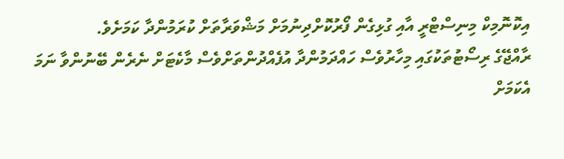އިކޮނޮމިކް މިނިސްޓްރީ އާއި ގުޅިގެން ފޯރުކޮށްދިނުމަށް މަޝްވަރާތަށް ކުރަމުންދާ ކަމަށެވެ.
ރާއްޖޭގެ ރިސޯޓުތަކުގައި މިހާރުވެސް ހައްދަމުންދާ އުފެއްދުންތަށްވެސް މާކެޓަށް ނެރެން ބޭނުންވާ ނަމަ އެކަމަށް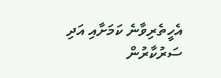އެހީތެރިވާނެ ކަމަށާއި އަދި ސަރުކާރުން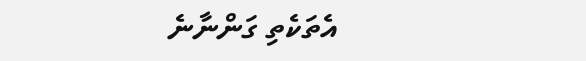އެތަކެތި ގަންނާނެ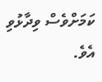ކަމަށްވެސް ވިދާޅުވި އެވެ.